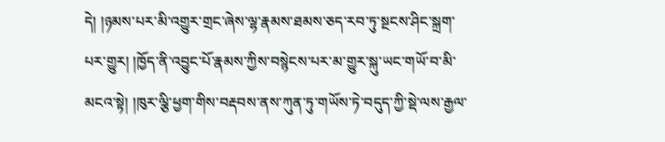དེ། །ཉམས་པར་མི་འགྱུར་གྲང་ཞེས་ལྷ་རྣམས་ཐམས་ཅད་རབ་ཏུ་སྔངས་ཤིང་སྐྲག་པར་གྱུར། །ཁྱོད་ནི་འབྱུང་པོ་རྣམས་ཀྱིས་བསྙེངས་པར་མ་གྱུར་སྐུ་ཡང་གཡོ་བ་མི་མངའ་སྟེ། །ཁུར་ལྕི་ཕྱག་གིས་བརྡབས་ནས་ཀུན་ཏུ་གཡོས་ཏེ་བདུད་ཀྱི་སྡེ་ལས་རྒྱལ་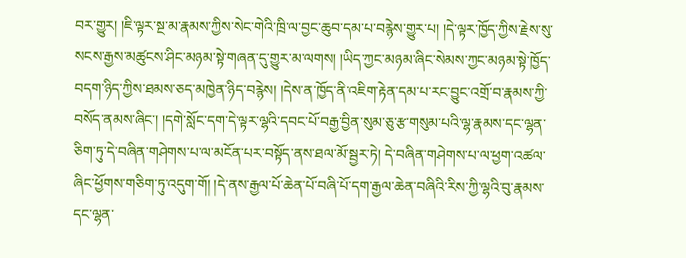བར་གྱུར། །ཇི་ལྟར་སྔ་མ་རྣམས་ཀྱིས་སེང་གེའི་ཁྲི་ལ་བྱང་ཆུབ་དམ་པ་བརྙེས་གྱུར་པ། །དེ་ལྟར་ཁྱོད་ཀྱིས་རྗེས་སུ་སངས་རྒྱས་མཚུངས་ཤིང་མཉམ་སྟེ་གཞན་དུ་གྱུར་མ་ལགས། །ཡིད་ཀྱང་མཉམ་ཞིང་སེམས་ཀྱང་མཉམ་སྟེ་ཁྱོད་བདག་ཉིད་ཀྱིས་ཐམས་ཅད་མཁྱེན་ཉིད་བརྙེས། །དེས་ན་ཁྱོད་ནི་འཇིག་རྟེན་དམ་པ་རང་བྱུང་འགྲོ་བ་རྣམས་ཀྱི་བསོད་ནམས་ཞིང་། །དགེ་སློང་དག་དེ་ལྟར་ལྷའི་དབང་པོ་བརྒྱ་བྱིན་སུམ་ཅུ་རྩ་གསུམ་པའི་ལྷ་རྣམས་དང་ལྷན་ཅིག་ཏུ་དེ་བཞིན་གཤེགས་པ་ལ་མངོན་པར་བསྟོད་ནས་ཐལ་མོ་སྦྱར་ཏེ། དེ་བཞིན་གཤེགས་པ་ལ་ཕྱག་འཚལ་ཞིང་ཕྱོགས་གཅིག་ཏུ་འདུག་གོ། །དེ་ནས་རྒྱལ་པོ་ཆེན་པོ་བཞི་པོ་དག་རྒྱལ་ཆེན་བཞིའི་རིས་ཀྱི་ལྷའི་བུ་རྣམས་དང་ལྷན་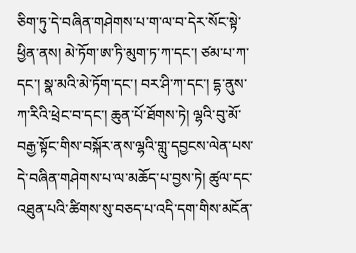ཅིག་ཏུ་དེ་བཞིན་གཤེགས་པ་ག་ལ་བ་དེར་སོང་སྟེ་ཕྱིན་ནས། མེ་ཏོག་ཨ་ཏི་མུག་ཏ་ཀ་དང་། ཙམ་པ་ཀ་དང་། སྣ་མའི་མེ་ཏོག་དང་། བར་ཤི་ཀ་དང་། དྷ་ནུས་ཀ་རིའི་ཕྲེང་བ་དང་། ཆུན་པོ་ཐོགས་ཏེ། ལྷའི་བུ་མོ་བརྒྱ་སྟོང་གིས་བསྐོར་ནས་ལྷའི་གླུ་དབྱངས་ལེན་པས་དེ་བཞིན་གཤེགས་པ་ལ་མཆོད་པ་བྱས་ཏེ། ཚུལ་དང་འཐུན་པའི་ཚིགས་སུ་བཅད་པ་འདི་དག་གིས་མངོན་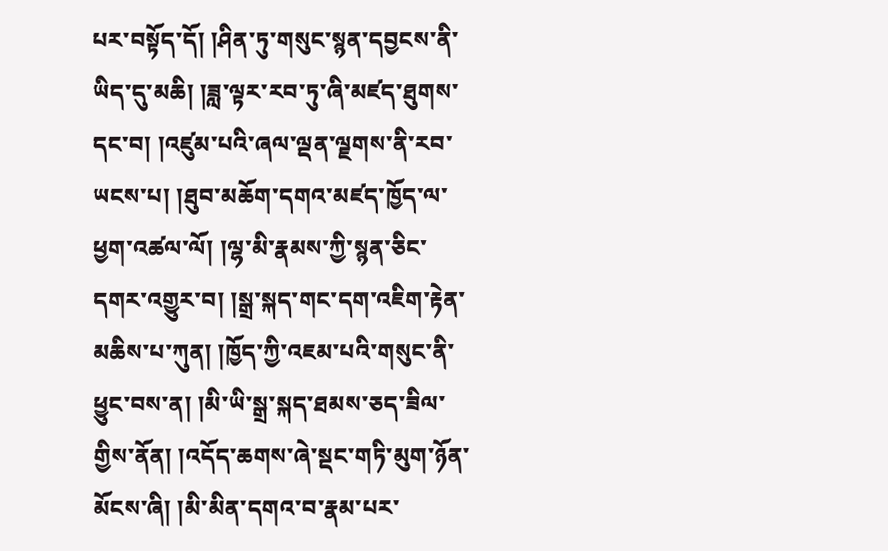པར་བསྟོད་དོ། །ཤིན་ཏུ་གསུང་སྙན་དབྱངས་ནི་ཡིད་དུ་མཆི། །ཟླ་ལྟར་རབ་ཏུ་ཞི་མཛད་ཐུགས་དང་བ། །འཛུམ་པའི་ཞལ་ལྡན་ལྗགས་ནི་རབ་ཡངས་པ། །ཐུབ་མཆོག་དགའ་མཛད་ཁྱོད་ལ་ཕྱག་འཚལ་ལོ། །ལྷ་མི་རྣམས་ཀྱི་སྙན་ཅིང་དགར་འགྱུར་བ། །སྒྲ་སྐད་གང་དག་འཇིག་རྟེན་མཆིས་པ་ཀུན། །ཁྱོད་ཀྱི་འཇམ་པའི་གསུང་ནི་ཕྱུང་བས་ན། །མི་ཡི་སྒྲ་སྐད་ཐམས་ཅད་ཟིལ་གྱིས་ནོན། །འདོད་ཆགས་ཞེ་སྡང་གཏི་མུག་ཉོན་མོངས་ཞི། །མི་མིན་དགའ་བ་རྣམ་པར་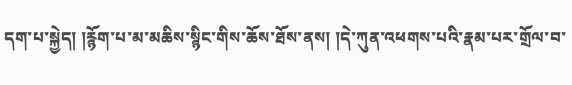དག་པ་སྐྱེད། །རྙོག་པ་མ་མཆིས་སྙིང་གིས་ཆོས་ཐོས་ནས། །དེ་ཀུན་འཕགས་པའི་རྣམ་པར་གྲོལ་བ་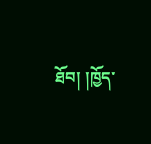ཐོབ། །ཁྱོད་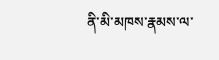ནི་མི་མཁས་རྣམས་ལ་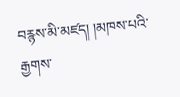བརྙས་མི་མཛད། །མཁས་པའི་རྒྱགས་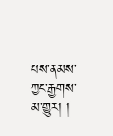པས་ནམས་ཀྱང་རྒྱགས་མ་གྱུར། །